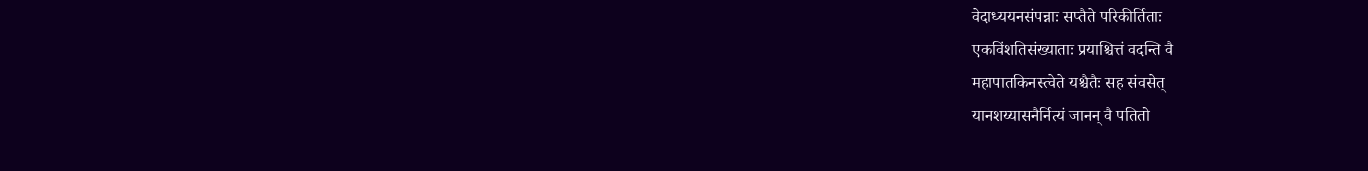वेदाध्ययनसंपन्नाः सप्तैते परिकीर्तिताः
एकविंशतिसंख्याताः प्रयाश्चित्तं वदन्ति वै
महापातकिनस्त्वेते यश्चैतैः सह संवसेत्
यानशय्यासनैर्नित्यं जानन् वै पतितो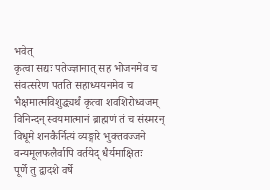भवेत्
कृत्वा सद्यः पतेज्ज्ञानात् सह भोजनमेव च
संवत्सरेण पतति सहाध्ययनमेव च
भैक्षमात्मविशुद्ध्यर्थं कृत्वा शवशिरोध्वजम्
विनिन्दन् स्वयमात्मानं ब्राह्मणं तं च संस्मरन्
विधूमे शनकैर्नित्यं व्यङ्गारे भुक्तवज्जने
वन्यमूलफलैर्वापि वर्तयेद् धैर्यमाक्षितः
पूर्णे तु द्वादशे वर्षे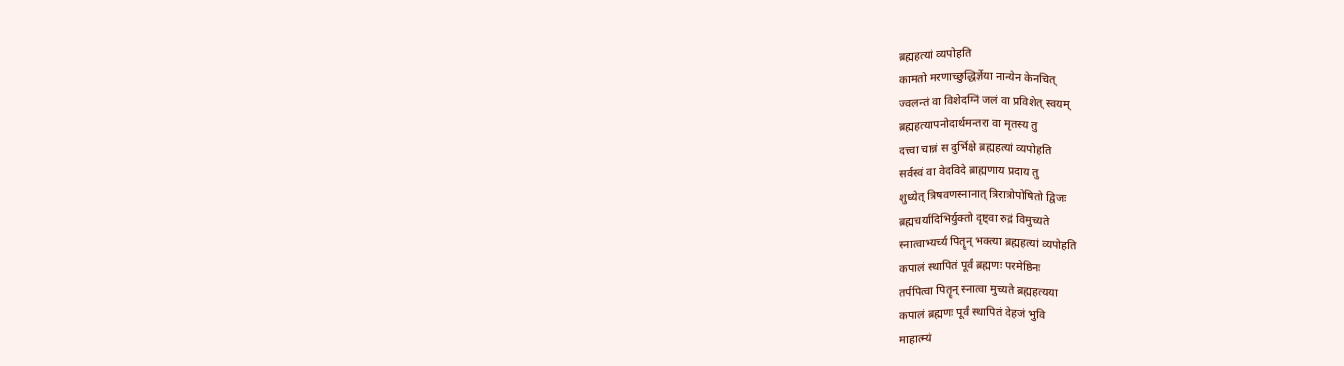ब्रह्महत्यां व्यपोहति
कामतो मरणाच्छुद्धिर्ज्ञेया नान्येन केनचित्
ज्वलन्तं वा विशेदग्निं जलं वा प्रविशेत् स्वयम्
ब्रह्महत्यापनोदार्थमन्तरा वा मृतस्य तु
दत्त्वा चान्नं स दुर्भिक्षे ब्रह्महत्यां व्यपोहति
सर्वस्वं वा वेदविदे ब्राह्मणाय प्रदाय तु
शुध्येत् त्रिषवणस्नानात् त्रिरात्रोपोषितो द्विजः
ब्रह्मचर्यादिभिर्युक्तो दृष्ट्वा रुद्रं विमुच्यते
स्नात्वाभ्यर्च्य पितॄन् भक्त्या ब्रह्महत्यां व्यपोहति
कपालं स्थापितं पूर्वं ब्रह्मणः परमेष्ठिनः
तर्पपित्वा पितॄन् स्नात्वा मुच्यते ब्रह्महत्यया
कपालं ब्रह्मणः पूर्वं स्थापितं देहजं भुवि
माहात्म्यं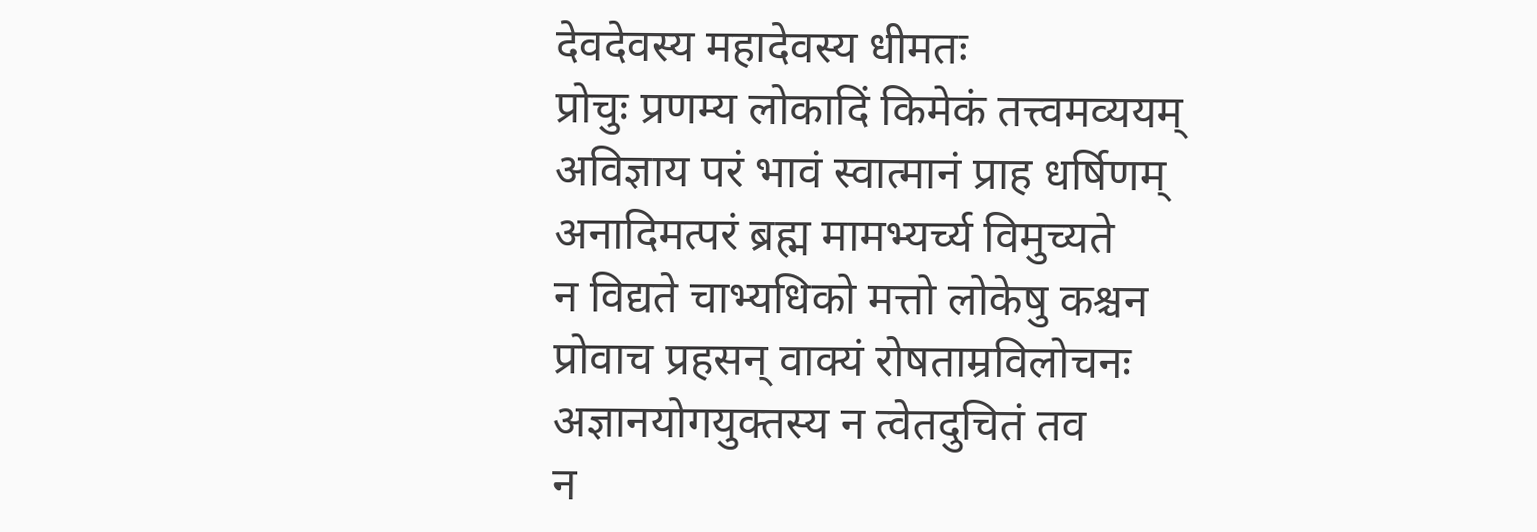देवदेवस्य महादेवस्य धीमतः
प्रोचुः प्रणम्य लोकादिं किमेकं तत्त्वमव्ययम्
अविज्ञाय परं भावं स्वात्मानं प्राह धर्षिणम्
अनादिमत्परं ब्रह्म मामभ्यर्च्य विमुच्यते
न विद्यते चाभ्यधिको मत्तो लोकेषु कश्चन
प्रोवाच प्रहसन् वाक्यं रोषताम्रविलोचनः
अज्ञानयोगयुक्तस्य न त्वेतदुचितं तव
न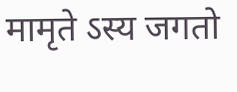मामृते ऽस्य जगतो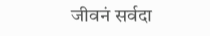जीवनं सर्वदा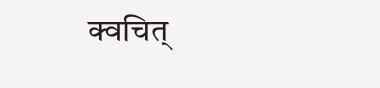क्वचित्